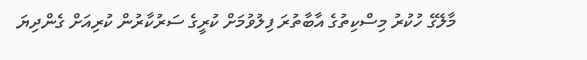މާލޭގެ ހުކުރު މިސްކިތުގެ އާބާތުރަ ފިލުވުމަށް ކުރީގެ ސަރުކާރުން ކުރިއަށް ގެންދިޔަ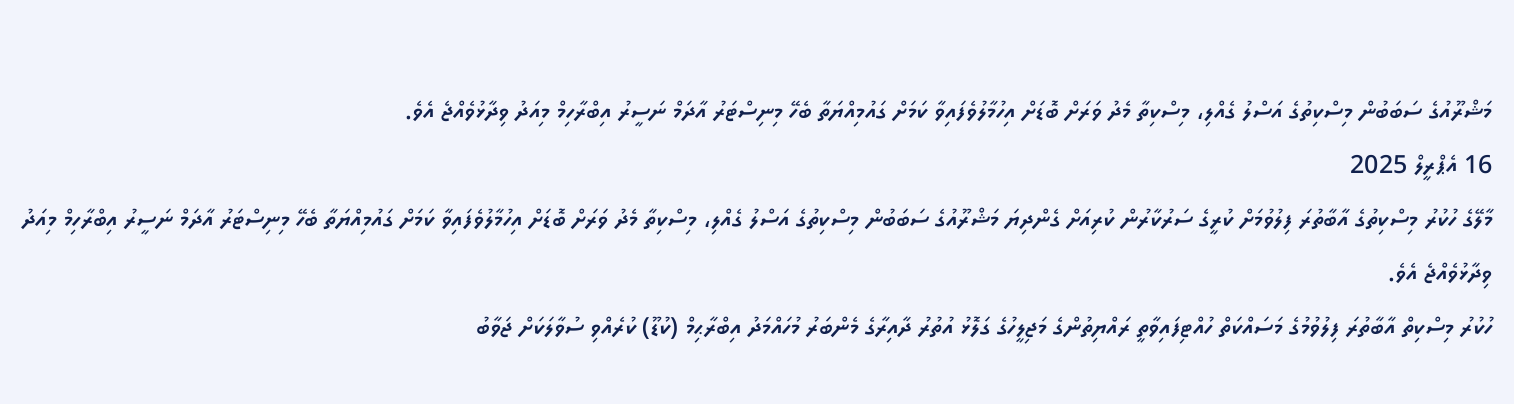މަޝްރޫއުގެ ސަބަބުން މިސްކިތުގެ އަސްލު ގެއްލި، މިސްކިތާ މެދު ވަރަށް ބޮޑަށް އިހުމާލުވެފައިވާ ކަމަށް ގައުމިއްޔަތާ ބެހޭ މިނިސްޓަރު އާދަމް ނަސީރު އިބްރާހިމް މިއަދު ވިދާޅުވެއްޖެ އެވެ.
16 އެޕްރީލް 2025
މާލޭގެ ހުކުރު މިސްކިތުގެ އާބާތުރަ ފިލުވުމަށް ކުރީގެ ސަރުކާރުން ކުރިއަށް ގެންދިޔަ މަޝްރޫއުގެ ސަބަބުން މިސްކިތުގެ އަސްލު ގެއްލި، މިސްކިތާ މެދު ވަރަށް ބޮޑަށް އިހުމާލުވެފައިވާ ކަމަށް ގައުމިއްޔަތާ ބެހޭ މިނިސްޓަރު އާދަމް ނަސީރު އިބްރާހިމް މިއަދު ވިދާޅުވެއްޖެ އެވެ.
ހުކުރު މިސްކިތް އާބާތުރަ ފިލުވުމުގެ މަސައްކަތް ހުއްޓިފައިވާތީ ރައްޔިތުންގެ މަޖިލީހުގެ ގަލޮޅު އުތުރު ދާއިރާގެ މެންބަރު މުހައްމަދު އިބްރާޙިމް (ކުޑޫ) ކުރެއްވި ސުވާލަކަށް ޖަވާބު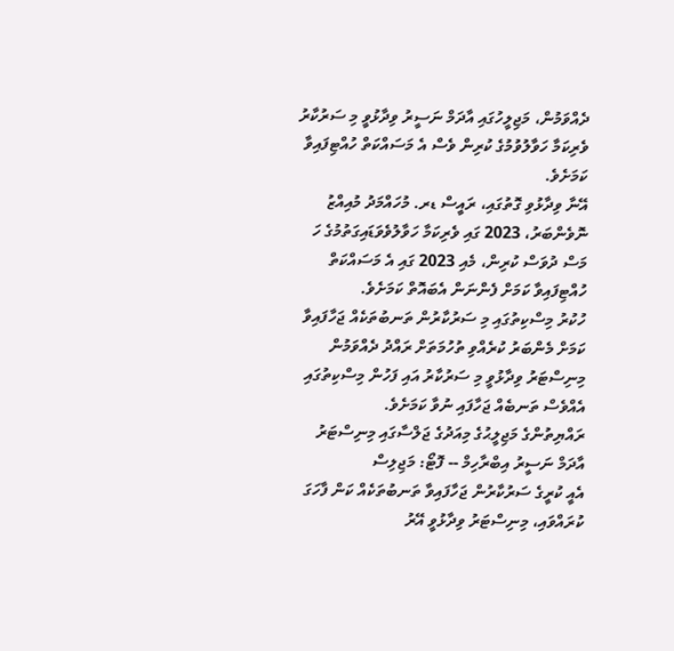ދެއްވަމުން، މަޖިލީހުގައި އާދަމް ނަސީރު ވިދާޅުވީ މި ސަރުކާރު ވެރިކަމާ ހަވާލުވުމުގެ ކުރިން ވެސް އެ މަސައްކަތް ހުއްޓިފައިވާ ކަމަށެވެ.
އޭނާ ވިދާޅުވި ގޮތުގައި، ރައީސް ޑރ. މުހައްމަދު މުއިއްޒު ނޮވެންބަރު، 2023 ގައި ވެރިކަމާ ހަވާލުވެވަޑައިގަތުމުގެ ހަ މަސް ދުވަސް ކުރިން، މެއި 2023 ގައި އެ މަސައްކަތް ހުއްޓިފައިވާ ކަމަށް ފެންނަން އެބައޮތް ކަމަށެވެ.
ހުކުރު މިސްކިތުގައި މި ސަރުކާރުން ތަނބުތަކެއް ޖަހާފައިވާ ކަމަށް މެންބަރު ކުރެއްވި ތުހުމަތަށް ރައްދު ދެއްވަމުން މިނިސްޓަރު ވިދާޅުވީ މި ސަރުކާރު އައި ފަހުން މިސްކިތުގައި އެއްވެސް ތަނބެއް ޖަހާފައި ނުވާ ކަމަށެވެ.
ރައްޔިތުންގެ މަޖިލީޙުގެ މިއަދުގެ ޖަލްސާގައި މިނިސްޓަރު އާދަމް ނަސީރު އިބްރާހިމް -- ފޮޓޯ: މަޖިލިސް
އެއީ ކުރީގެ ސަރުކާރުން ޖަހާފައިވާ ތަނބުތަކެއް ކަން ފާހަގަ ކުރައްވައި، މިނިސްޓަރު ވިދާޅުވީ އޭރު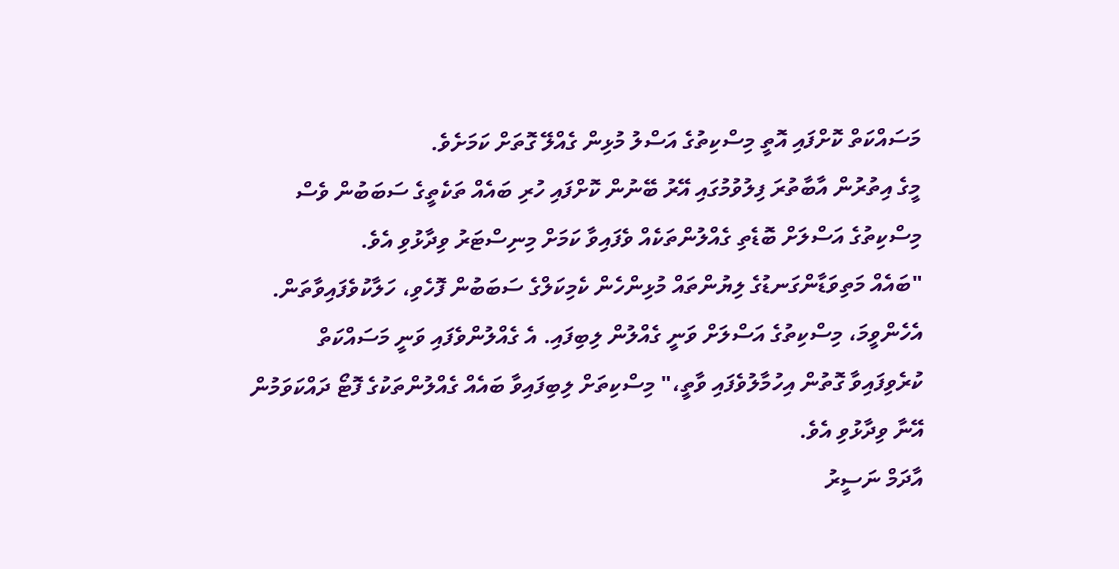މަސައްކަތް ކޮށްފައި އޮތީ މިސްކިތުގެ އަސްލު މުޅިން ގެއްލޭ ގޮތަށް ކަމަށެވެ.
މީގެ އިތުރުން އާބާތުރަ ފިލުވުމުގައި އޭރު ބޭނުން ކޮށްފައި ހުރި ބައެއް ތަކެތީގެ ސަބަބުން ވެސް މިސްކިތުގެ އަސްލަށް ބޮޑެތި ގެއްލުންތަކެއް ވެފައިވާ ކަމަށް މިނިސްޓަރު ވިދާޅުވި އެވެ.
"ބައެއް މަތިވަޑާންގަނޑުގެ ލިޔުންތައް މުޅިންހެން ކެމިކަލްގެ ސަބަބުން ފޮހެވި، ހަލާކުވެފައިވާތަން. އެހެންވީމަ، މިސްކިތުގެ އަސްލަށް ވަނީ ގެއްލުން ލިބިފައި. އެ ގެއްލުންވެފައި ވަނީ މަސައްކަތް ކުރެވިފައިވާ ގޮތުން އިހުމާލުވެފައި ވާތީ،" މިސްކިތަށް ލިބިފައިވާ ބައެއް ގެއްލުންތަކުގެ ފޮޓޯ ދައްކަވަމުން އޭނާ ވިދާޅުވި އެވެ.
އާދަމް ނަސީރު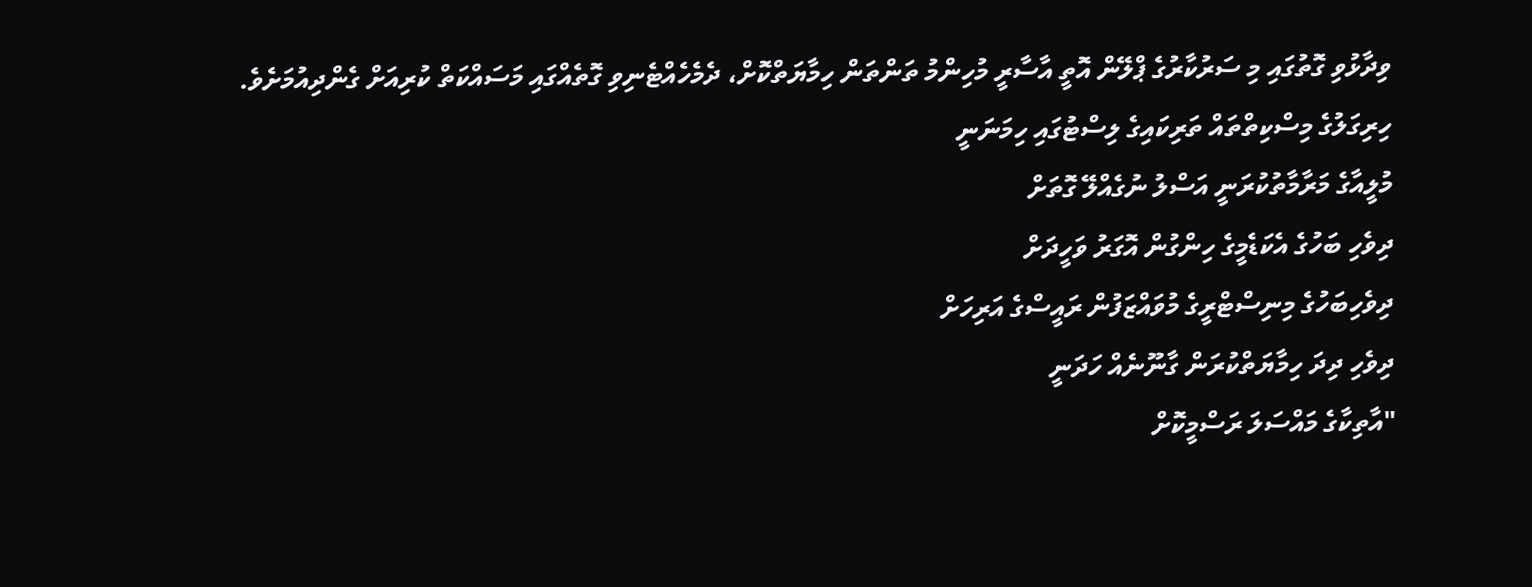ވިދާޅުވި ގޮތުގައި މި ސަރުކާރުގެ ޕްލޭން އޮތީ އާސާރީ މުހިންމު ތަންތަން ހިމާޔަތްކޮށް، ދެމެހެއްޓެނިވި ގޮތެއްގައި މަސައްކަތް ކުރިއަށް ގެންދިއުމަށެވެ.
ހިރިގަލުގެ މިސްކިތްތައް ތަރިކައިގެ ލިސްޓުގައި ހިމަނަނީ
މުލީއާގެ މަރާމާތުކުރަނީ އަސްލު ނުގެއްލޭ ގޮތަށް
ދިވެހި ބަހުގެ އެކަޑެމީގެ ހިންގުން އޮގަރު ވަހީދަށް
ދިވެހިބަހުގެ މިނިސްޓްރީގެ މުވައްޒަފުން ރައީސްގެ އަރިހަށް
ދިވެހި ދިދަ ހިމާޔަތްކުރަން ގާނޫނެއް ހަދަނީ
"އާތިކާގެ މައްސަލަ ރަސްމީކޮށް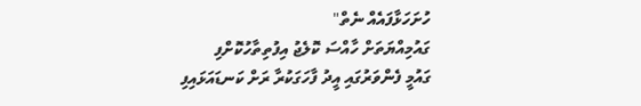ހުށަހަޅާފައެއް ނެތް"
ގައުމިއްޔަތަށް ހާއްސަ ކޮލެޖު އިފުތިތާހުކޮށްފި
ގައުމީ ފެންވަރުގައި އީދު ފާހަގަކުރާ ރަށް ކަނޑައަޅައިފި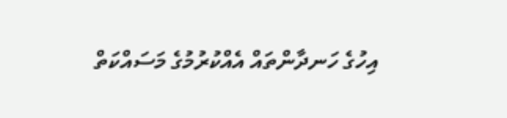އިހުގެ ހަނދާންތައް އެއްކުރުމުގެ މަސައްކަތް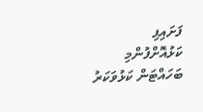ފަށައިފި
ކަޅުއޮށްފުންމި ބަހައްޓަން ކަޅުވަކަރު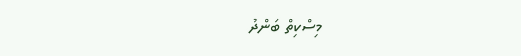މިސްކިތް ބަންދު